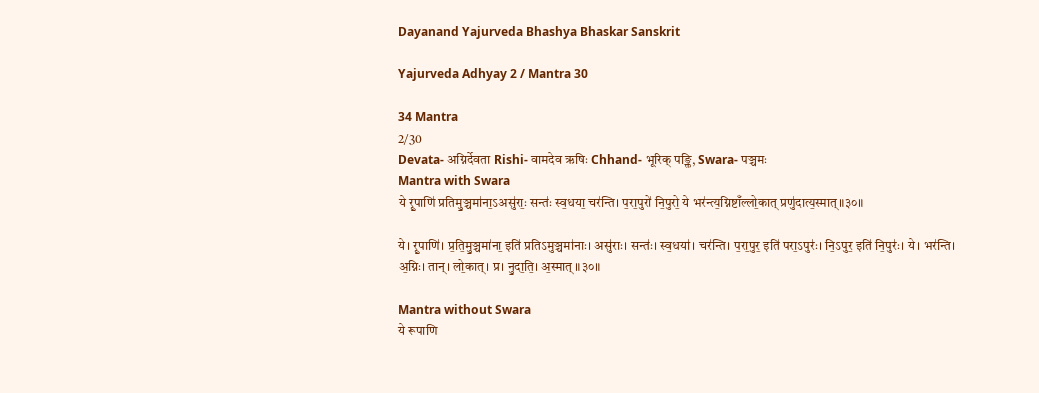Dayanand Yajurveda Bhashya Bhaskar Sanskrit

Yajurveda Adhyay 2 / Mantra 30

34 Mantra
2/30
Devata- अग्निर्देवता Rishi- वामदेव ऋषिः Chhand- भूरिक् पङ्क्ति, Swara- पञ्चमः
Mantra with Swara
ये रू॒पाणि॑ प्रतिमु॒ञ्चमा॑ना॒ऽअसु॑राः॒ सन्तः॑ स्व॒धया॒ चर॑न्ति। प॒रा॒पुरो॑ नि॒पुरो॒ ये भर॑न्त्य॒ग्निष्टाँल्लो॒कात् प्रणु॑दात्य॒स्मात्॥३०॥

ये। रू॒पाणि॑। प्र॒ति॒मु॒ञ्चमा॑ना॒ इति॑ प्रतिऽमुञ्चमा॑नाः। असु॑राः। सन्तः॑। स्व॒धया॑। चर॑न्ति। प॒रा॒पुर॒ इति॑ परा॒ऽपुरः॑। नि॒ऽपुर॒ इति॑ नि॒पुरः॑। ये। भर॑न्ति। अ॒ग्निः। तान्। लो॒कात्। प्र। नु॒दा॒ति॒। अ॒स्मात् ॥३०॥

Mantra without Swara
ये रूपाणि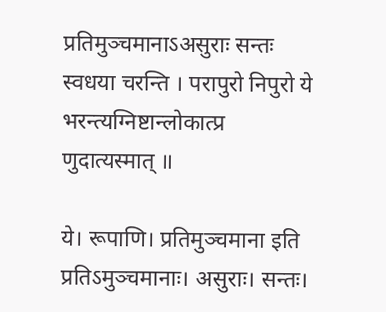प्रतिमुञ्चमानाऽअसुराः सन्तः स्वधया चरन्ति । परापुरो निपुरो ये भरन्त्यग्निष्टान्लोकात्प्र णुदात्यस्मात् ॥

ये। रूपाणि। प्रतिमुञ्चमाना इति प्रतिऽमुञ्चमानाः। असुराः। सन्तः।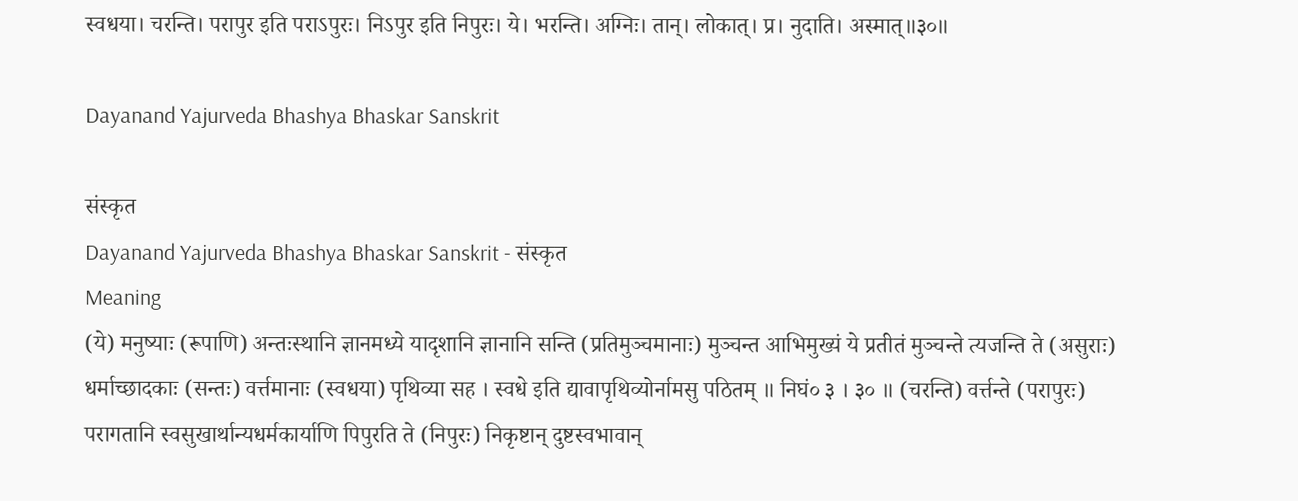स्वधया। चरन्ति। परापुर इति पराऽपुरः। निऽपुर इति निपुरः। ये। भरन्ति। अग्निः। तान्। लोकात्। प्र। नुदाति। अस्मात्॥३०॥

Dayanand Yajurveda Bhashya Bhaskar Sanskrit

संस्कृत
Dayanand Yajurveda Bhashya Bhaskar Sanskrit - संस्कृत
Meaning
(ये) मनुष्याः (रूपाणि) अन्तःस्थानि ज्ञानमध्ये यादृशानि ज्ञानानि सन्ति (प्रतिमुञ्चमानाः) मुञ्चन्त आभिमुख्यं ये प्रतीतं मुञ्चन्ते त्यजन्ति ते (असुराः) धर्माच्छादकाः (सन्तः) वर्त्तमानाः (स्वधया) पृथिव्या सह । स्वधे इति द्यावापृथिव्योर्नामसु पठितम् ॥ निघं० ३ । ३० ॥ (चरन्ति) वर्त्तन्ते (परापुरः) परागतानि स्वसुखार्थान्यधर्मकार्याणि पिपुरति ते (निपुरः) निकृष्टान् दुष्टस्वभावान्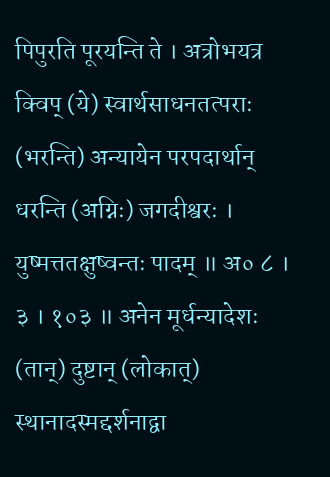पिपुरति पूरयन्ति ते । अत्रोभयत्र क्विप् (ये) स्वार्थसाधनतत्पराः (भरन्ति) अन्यायेन परपदार्थान् धरन्ति (अग्निः) जगदीश्वरः । युष्मत्ततक्षुष्वन्तः पादम् ॥ अ० ८ । ३ । १०३ ॥ अनेन मूर्धन्यादेशः (तान्) दुष्टान् (लोकात्) स्थानादस्मद्दर्शनाद्वा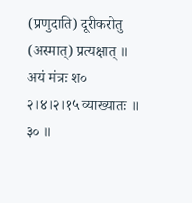(प्रणुदाति) दूरीकरोतु (अस्मात्) प्रत्यक्षात् ॥ अयं मंत्रः श० २।४।२।१५ व्याख्यातः ॥ ३० ॥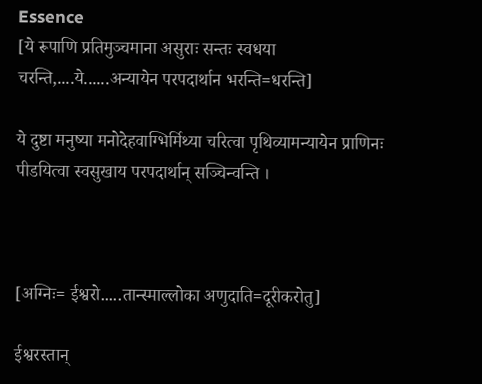Essence
[ये रूपाणि प्रतिमुञ्चमाना असुराः सन्तः स्वधया चरन्ति,....ये......अन्यायेन परपदार्थान भरन्ति=धरन्ति]

ये दुष्टा मनुष्या मनोदेहवाग्भिर्मिथ्या चरित्वा पृथिव्यामन्यायेन प्राणिनः पीडयित्वा स्वसुखाय परपदार्थान् सञ्चिन्वन्ति ।



[अग्निः= ईश्वरो.....तान्स्माल्लोका अणुदाति=दूरीकरोतु]

ईश्वरस्तान्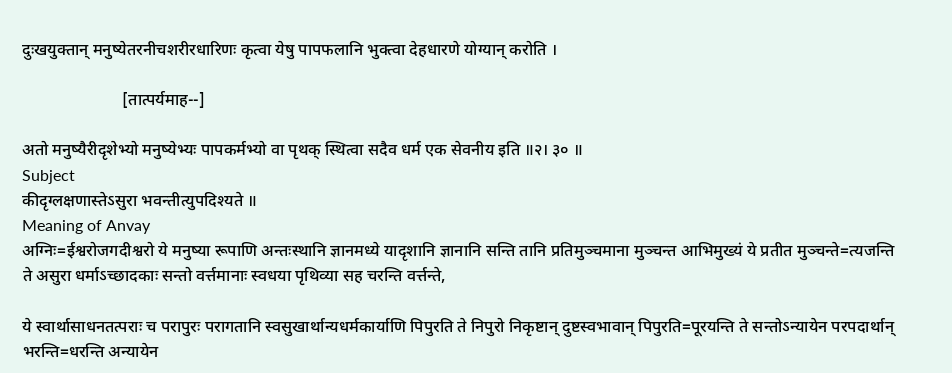दुःखयुक्तान् मनुष्येतरनीचशरीरधारिणः कृत्वा येषु पापफलानि भुक्त्वा देहधारणे योग्यान् करोति ।

                        [तात्पर्यमाह--]

अतो मनुष्यैरीदृशेभ्यो मनुष्येभ्यः पापकर्मभ्यो वा पृथक् स्थित्वा सदैव धर्म एक सेवनीय इति ॥२। ३० ॥
Subject
कीदृग्लक्षणास्तेऽसुरा भवन्तीत्युपदिश्यते ॥
Meaning of Anvay
अग्निः=ईश्वरोजगदीश्वरो ये मनुष्या रूपाणि अन्तःस्थानि ज्ञानमध्ये यादृशानि ज्ञानानि सन्ति तानि प्रतिमुञ्चमाना मुञ्चन्त आभिमुख्यं ये प्रतीत मुञ्चन्ते=त्यजन्ति ते असुरा धर्माऽच्छादकाः सन्तो वर्त्तमानाः स्वधया पृथिव्या सह चरन्ति वर्त्तन्ते,

ये स्वार्थासाधनतत्पराः च परापुरः परागतानि स्वसुखार्थान्यधर्मकार्याणि पिपुरति ते निपुरो निकृष्टान् दुष्टस्वभावान् पिपुरति=पूरयन्ति ते सन्तोऽन्यायेन परपदार्थान् भरन्ति=धरन्ति अन्यायेन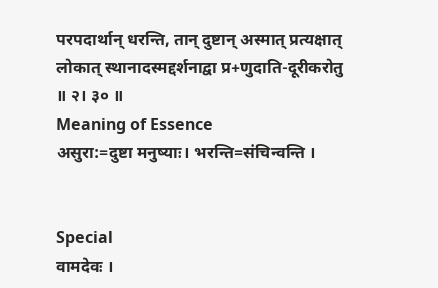परपदार्थान् धरन्ति, तान् दुष्टान् अस्मात् प्रत्यक्षात् लोकात् स्थानादस्मद्दर्शनाद्वा प्र+णुदाति-दूरीकरोतु ॥ २। ३० ॥
Meaning of Essence
असुरा:=दुष्टा मनुष्याः। भरन्ति=संचिन्वन्ति ।


Special
वामदेवः ।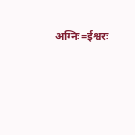अग्निः=ईश्वरः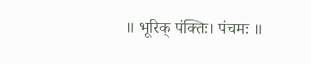॥ भूरिक् पंक्तिः। पंचमः ॥